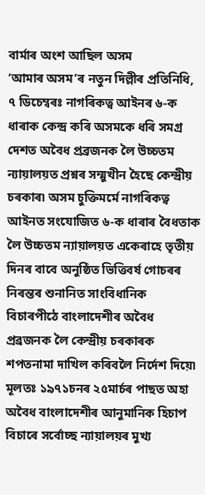বাৰ্মাৰ অংশ আছিল অসম
‘আমাৰ অসম’ৰ নতুন দিল্লীৰ প্ৰতিনিধি, ৭ ডিচেম্বৰঃ নাগৰিকত্ব আইনৰ ৬-ক ধাৰাক কেন্দ্ৰ কৰি অসমকে ধৰি সমগ্ৰ দেশত অবৈধ প্ৰব্ৰজনক লৈ উচ্চতম ন্যায়ালয়ত প্ৰশ্নৰ সন্মুখীন হৈছে কেন্দ্ৰীয় চৰকাৰ৷ অসম চুক্তিমৰ্মে নাগৰিকত্ব আইনত সংযোজিত ৬-ক ধাৰাৰ বৈধতাক লৈ উচ্চতম ন্যায়ালয়ত একেৰাহে তৃতীয় দিনৰ বাবে অনুষ্ঠিত ভিত্তিবৰ্ষ গোচৰৰ নিৰন্তৰ শুনানিত সাংবিধানিক বিচাৰপীঠে বাংলাদেশীৰ অবৈধ প্ৰব্ৰজনক লৈ কেন্দ্ৰীয় চৰকাৰক শপতনামা দাখিল কৰিবলৈ নিৰ্দেশ দিয়ে৷ মূলতঃ ১৯৭১চনৰ ২৫মাৰ্চৰ পাছত অহা অবৈধ বাংলাদেশীৰ আনুমানিক হিচাপ বিচাৰে সৰ্বোচ্ছ ন্যায়ালয়ৰ মুখ্য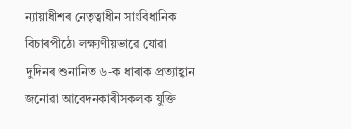ন্যায়াধীশৰ নেতৃত্বাধীন সাংবিধানিক বিচাৰপীঠে৷ লক্ষ্যণীয়ভাৱে যোৱা দুদিনৰ শুনানিত ৬-ক ধাৰাক প্ৰত্যাহ্বান জনোৱা আবেদনকাৰীসকলক যুক্তি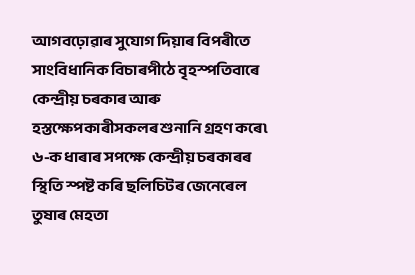আগবঢ়োৱাৰ সুযোগ দিয়াৰ বিপৰীতে সাংবিধানিক বিচাৰপীঠে বৃহস্পতিবাৰে কেন্দ্ৰীয় চৰকাৰ আৰু হস্তক্ষেপকাৰীসকলৰ শুনানি গ্ৰহণ কৰে৷ ৬-ক ধাৰাৰ সপক্ষে কেন্দ্ৰীয় চৰকাৰৰ স্থিতি স্পষ্ট কৰি ছলিচিটৰ জেনেৰেল তুষাৰ মেহতা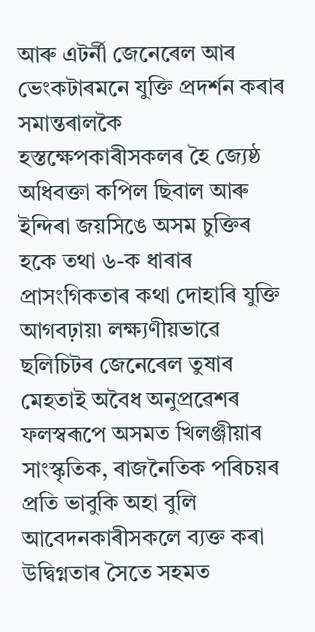আৰু এটৰ্নী জেনেৰেল আৰ ভেংকটাৰমনে যুক্তি প্ৰদৰ্শন কৰাৰ সমান্তৰালকৈ হস্তক্ষেপকাৰীসকলৰ হৈ জ্যেষ্ঠ অধিবক্তা কপিল ছিবাল আৰু ইন্দিৰা জয়সিঙে অসম চুক্তিৰ হকে তথা ৬-ক ধাৰাৰ প্ৰাসংগিকতাৰ কথা দোহাৰি যুক্তি আগবঢ়ায়৷ লক্ষ্যণীয়ভাৱে ছলিচিটৰ জেনেৰেল তুষাৰ মেহতাই অবৈধ অনুপ্ৰৱেশৰ ফলস্বৰূপে অসমত খিলঞ্জীয়াৰ সাংস্কৃতিক, ৰাজনৈতিক পৰিচয়ৰ প্ৰতি ভাবুকি অহা বুলি আবেদনকাৰীসকলে ব্যক্ত কৰা উদ্বিগ্নতাৰ সৈতে সহমত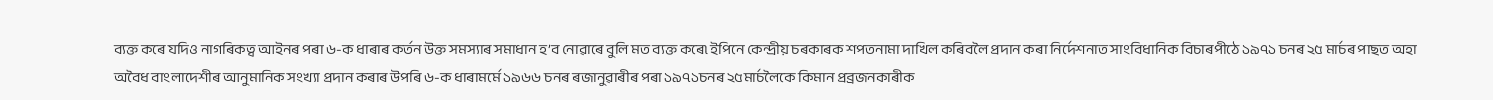ব্যক্ত কৰে যদিও নাগৰিকত্ব আইনৰ পৰা ৬-ক ধাৰাৰ কৰ্তন উক্ত সমস্যাৰ সমাধান হ’ব নোৱাৰে বুলি মত ব্যক্ত কৰে৷ ইপিনে কেন্দ্ৰীয় চৰকাৰক শপতনামা দাখিল কৰিবলৈ প্ৰদান কৰা নিৰ্দেশনাত সাংবিধানিক বিচাৰপীঠে ১৯৭১ চনৰ ২৫ মাৰ্চৰ পাছত অহা অবৈধ বাংলাদেশীৰ আনুমানিক সংখ্যা প্ৰদান কৰাৰ উপৰি ৬-ক ধাৰামৰ্মে ১৯৬৬ চনৰ ৰজানুৱাৰীৰ পৰা ১৯৭১চনৰ ২৫মাৰ্চলৈকে কিমান প্ৰব্ৰজনকাৰীক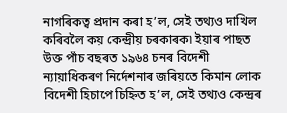নাগৰিকত্ব প্ৰদান কৰা হ’ল, সেই তথ্যও দাখিল কৰিবলৈ কয় কেন্দ্ৰীয় চৰকাৰক৷ ইয়াৰ পাছত উক্ত পাঁচ বছৰত ১৯৬৪ চনৰ বিদেশী ন্যায়াধিকৰণ নিৰ্দেশনাৰ জৰিয়তে কিমান লোক বিদেশী হিচাপে চিহ্নিত হ’ল, সেই তথ্যও কেন্দ্ৰৰ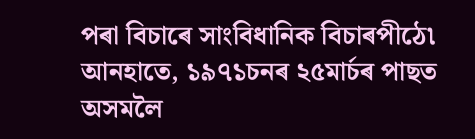পৰা বিচাৰে সাংবিধানিক বিচাৰপীঠে৷ আনহাতে, ১৯৭১চনৰ ২৫মাৰ্চৰ পাছত অসমলৈ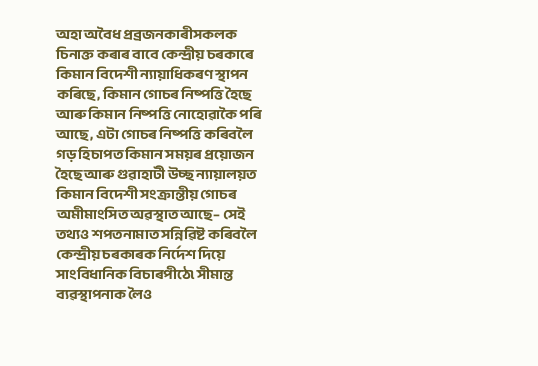অহা অবৈধ প্ৰব্ৰজনকাৰীসকলক চিনাক্ত কৰাৰ বাবে কেন্দ্ৰীয় চৰকাৰে কিমান বিদেশী ন্যায়াধিকৰণ স্থাপন কৰিছে, কিমান গোচৰ নিষ্পত্তি হৈছে আৰু কিমান নিষ্পত্তি নোহোৱাকৈ পৰি আছে, এটা গোচৰ নিষ্পত্তি কৰিবলৈ গড় হিচাপত কিমান সময়ৰ প্ৰয়োজন হৈছে আৰু গুৱাহাটী উচ্ছ ন্যায়ালয়ত কিমান বিদেশী সংক্ৰান্তীয় গোচৰ অমীমাংসিত অৱস্থাত আছে– সেই তথ্যও শপতনামাত সন্নিৱিষ্ট কৰিবলৈ কেন্দ্ৰীয় চৰকাৰক নিৰ্দেশ দিয়ে সাংবিধানিক বিচাৰপীঠে৷ সীমান্ত ব্যৱস্থাপনাক লৈও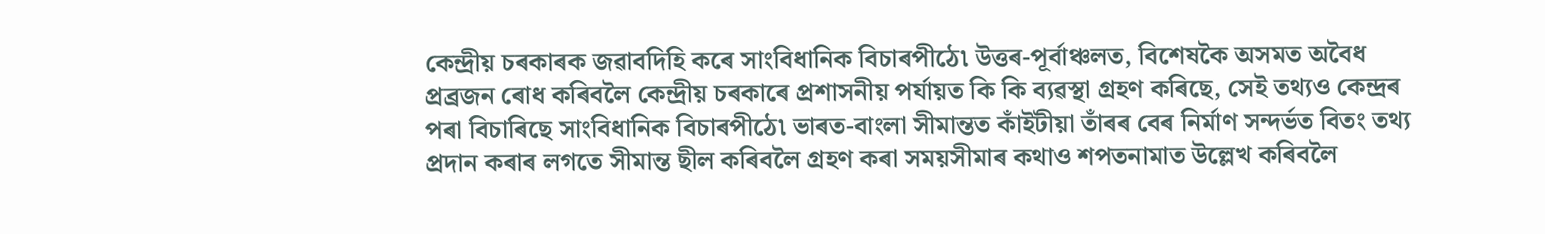কেন্দ্ৰীয় চৰকাৰক জৱাবদিহি কৰে সাংবিধানিক বিচাৰপীঠে৷ উত্তৰ-পূৰ্বাঞ্চলত, বিশেষকৈ অসমত অবৈধ প্ৰব্ৰজন ৰোধ কৰিবলৈ কেন্দ্ৰীয় চৰকাৰে প্ৰশাসনীয় পৰ্যায়ত কি কি ব্যৱস্থা গ্ৰহণ কৰিছে, সেই তথ্যও কেন্দ্ৰৰ পৰা বিচাৰিছে সাংবিধানিক বিচাৰপীঠে৷ ভাৰত-বাংলা সীমান্তত কাঁইটীয়া তাঁৰৰ বেৰ নিৰ্মাণ সন্দৰ্ভত বিতং তথ্য প্ৰদান কৰাৰ লগতে সীমান্ত ছীল কৰিবলৈ গ্ৰহণ কৰা সময়সীমাৰ কথাও শপতনামাত উল্লেখ কৰিবলৈ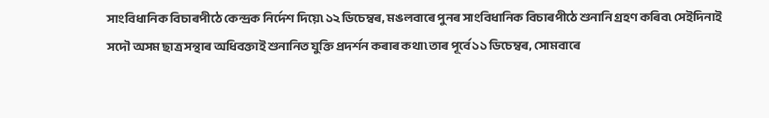সাংবিধানিক বিচাৰপীঠে কেন্দ্ৰক নিৰ্দেশ দিয়ে৷ ১২ ডিচেম্বৰ, মঙলবাৰে পুনৰ সাংবিধানিক বিচাৰপীঠে শুনানি গ্ৰহণ কৰিব৷ সেইদিনাই সদৌ অসম ছাত্ৰ সন্থাৰ অধিবক্তাই শুনানিত যুক্তি প্ৰদৰ্শন কৰাৰ কথা৷ তাৰ পূৰ্বে ১১ ডিচেম্বৰ, সোমবাৰে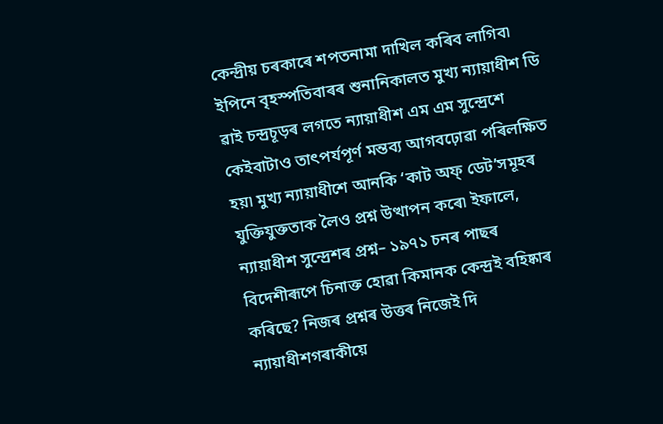কেন্দ্ৰীয় চৰকাৰে শপতনামা দাখিল কৰিব লাগিব৷ ইপিনে বৃহস্পতিবাৰৰ শুনানিকালত মুখ্য ন্যায়াধীশ ডি ৱাই চন্দ্ৰচূড়ৰ লগতে ন্যায়াধীশ এম এম সুন্দ্ৰেশে কেইবাটাও তাৎপৰ্যপূৰ্ণ মন্তব্য আগবঢ়োৱা পৰিলক্ষিত হয়৷ মুখ্য ন্যায়াধীশে আনকি ‘কাট অফ্ ডেট’সমূহৰ যুক্তিযুক্ততাক লৈও প্ৰশ্ন উত্থাপন কৰে৷ ইফালে, ন্যায়াধীশ সুন্দ্ৰেশৰ প্ৰশ্ন– ১৯৭১ চনৰ পাছৰ বিদেশীৰূপে চিনাক্ত হোৱা কিমানক কেন্দ্ৰই বহিষ্কাৰ কৰিছে? নিজৰ প্ৰশ্নৰ উত্তৰ নিজেই দি ন্যায়াধীশগৰাকীয়ে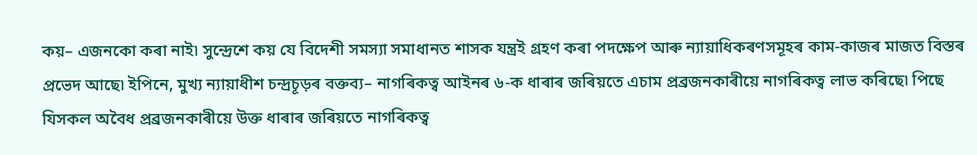কয়– এজনকো কৰা নাই৷ সুন্দ্ৰেশে কয় যে বিদেশী সমস্যা সমাধানত শাসক যন্ত্ৰই গ্ৰহণ কৰা পদক্ষেপ আৰু ন্যায়াধিকৰণসমূহৰ কাম-কাজৰ মাজত বিস্তৰ প্ৰভেদ আছে৷ ইপিনে, মুখ্য ন্যায়াধীশ চন্দ্ৰচূড়ৰ বক্তব্য– নাগৰিকত্ব আইনৰ ৬-ক ধাৰাৰ জৰিয়তে এচাম প্ৰব্ৰজনকাৰীয়ে নাগৰিকত্ব লাভ কৰিছে৷ পিছে যিসকল অবৈধ প্ৰব্ৰজনকাৰীয়ে উক্ত ধাৰাৰ জৰিয়তে নাগৰিকত্ব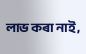লাভ কৰা নাই,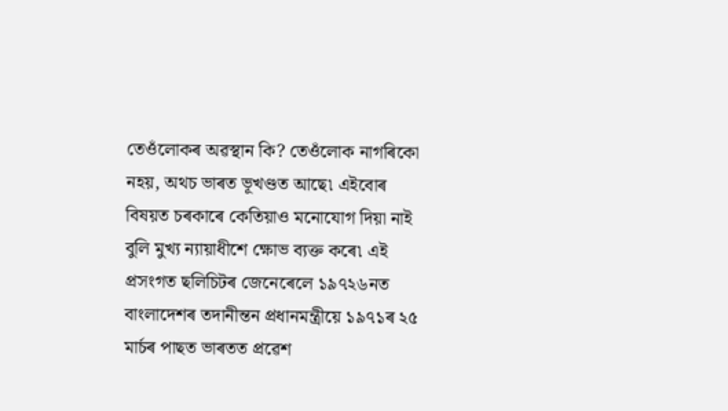তেওঁলোকৰ অৱস্থান কি? তেওঁলোক নাগৰিকো নহয়, অথচ ভাৰত ভূখণ্ডত আছে৷ এইবোৰ বিষয়ত চৰকাৰে কেতিয়াও মনোযোগ দিয়া নাই বুলি মুখ্য ন্যায়াধীশে ক্ষোভ ব্যক্ত কৰে৷ এই প্ৰসংগত ছলিচিটৰ জেনেৰেলে ১৯৭২৬নত বাংলাদেশৰ তদানীন্তন প্ৰধানমন্ত্ৰীয়ে ১৯৭১ৰ ২৫ মাৰ্চৰ পাছত ভাৰতত প্ৰৱেশ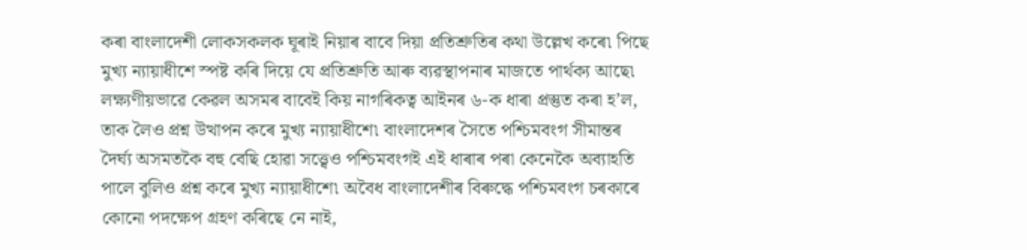কৰা বাংলাদেশী লোকসকলক ঘূৰাই নিয়াৰ বাবে দিয়া প্ৰতিশ্ৰুতিৰ কথা উল্লেখ কৰে৷ পিছে মুখ্য ন্যায়াধীশে স্পষ্ট কৰি দিয়ে যে প্ৰতিশ্ৰুতি আৰু ব্যৱস্থাপনাৰ মাজতে পাৰ্থক্য আছে৷ লক্ষ্যণীয়ভাৱে কেৱল অসমৰ বাবেই কিয় নাগৰিকত্ব আইনৰ ৬-ক ধাৰা প্ৰস্তুত কৰা হ’ল, তাক লৈও প্ৰশ্ন উত্থাপন কৰে মুখ্য ন্যায়াধীশে৷ বাংলাদেশৰ সৈতে পশ্চিমবংগ সীমান্তৰ দৈৰ্ঘ্য অসমতকৈ বহু বেছি হোৱা সত্ত্বেও পশ্চিমবংগই এই ধাৰাৰ পৰা কেনেকৈ অব্যাহতি পালে বুলিও প্ৰশ্ন কৰে মুখ্য ন্যায়াধীশে৷ অবৈধ বাংলাদেশীৰ বিৰুদ্ধে পশ্চিমবংগ চৰকাৰে কোনো পদক্ষেপ গ্ৰহণ কৰিছে নে নাই,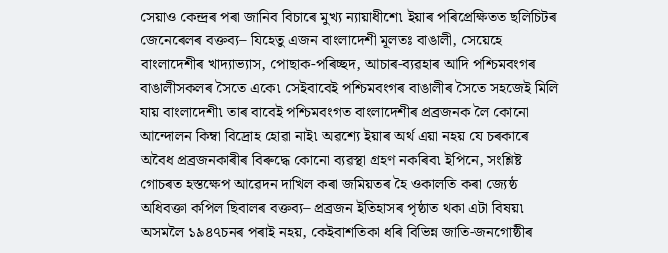সেয়াও কেন্দ্ৰৰ পৰা জানিব বিচাৰে মুখ্য ন্যায়াধীশে৷ ইয়াৰ পৰিপ্ৰেক্ষিতত ছলিচিটৰ জেনেৰেলৰ বক্তব্য– যিহেতু এজন বাংলাদেশী মূলতঃ বাঙালী, সেয়েহে বাংলাদেশীৰ খাদ্যাভ্যাস, পোছাক-পৰিচ্ছদ, আচাৰ-ব্যৱহাৰ আদি পশ্চিমবংগৰ বাঙালীসকলৰ সৈতে একে৷ সেইবাবেই পশ্চিমবংগৰ বাঙালীৰ সৈতে সহজেই মিলি যায় বাংলাদেশী৷ তাৰ বাবেই পশ্চিমবংগত বাংলাদেশীৰ প্ৰব্ৰজনক লৈ কোনো আন্দোলন কিম্বা বিদ্ৰোহ হোৱা নাই৷ অৱশ্যে ইয়াৰ অৰ্থ এয়া নহয় যে চৰকাৰে অবৈধ প্ৰব্ৰজনকাৰীৰ বিৰুদ্ধে কোনো ব্যৱস্থা গ্ৰহণ নকৰিব৷ ইপিনে, সংশ্লিষ্ট গোচৰত হস্তক্ষেপ আৱেদন দাখিল কৰা জমিয়তৰ হৈ ওকালতি কৰা জ্যেষ্ঠ অধিবক্তা কপিল ছিবালৰ বক্তব্য– প্ৰব্ৰজন ইতিহাসৰ পৃষ্ঠাত থকা এটা বিষয়৷ অসমলৈ ১৯৪৭চনৰ পৰাই নহয়, কেইবাশতিকা ধৰি বিভিন্ন জাতি-জনগোষ্ঠীৰ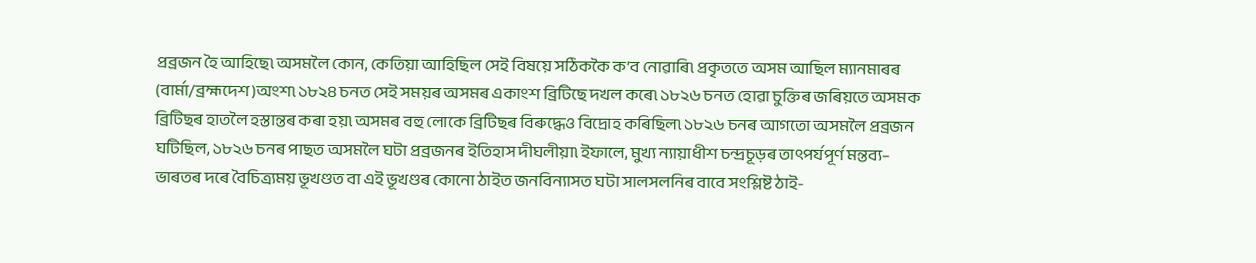প্ৰব্ৰজন হৈ আহিছে৷ অসমলৈ কোন, কেতিয়া আহিছিল সেই বিষয়ে সঠিককৈ ক’ব নোৱাৰি৷ প্ৰকৃততে অসম আছিল ম্যানমাৰৰ (বাৰ্মা/ব্ৰহ্মদেশ)অংশ৷ ১৮২৪ চনত সেই সময়ৰ অসমৰ একাংশ ব্ৰিটিছে দখল কৰে৷ ১৮২৬ চনত হোৱা চুক্তিৰ জৰিয়তে অসমক ব্ৰিটিছৰ হাতলৈ হস্তান্তৰ কৰা হয়৷ অসমৰ বহু লোকে ব্ৰিটিছৰ বিৰুদ্ধেও বিদ্ৰোহ কৰিছিল৷ ১৮২৬ চনৰ আগতো অসমলৈ প্ৰব্ৰজন ঘটিছিল, ১৮২৬ চনৰ পাছত অসমলৈ ঘটা প্ৰব্ৰজনৰ ইতিহাস দীঘলীয়া৷ ইফালে, মুখ্য ন্যায়াধীশ চন্দ্ৰচূড়ৰ তাৎপৰ্যপূৰ্ণ মন্তব্য– ভাৰতৰ দৰে বৈচিত্ৰ্যময় ভূখণ্ডত বা এই ভূখণ্ডৰ কোনো ঠাইত জনবিন্যাসত ঘটা সালসলনিৰ বাবে সংশ্লিষ্ট ঠাই-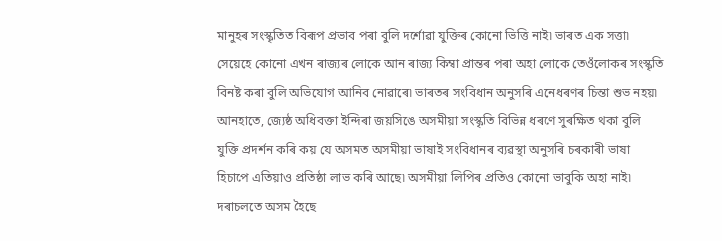মানুহৰ সংস্কৃতিত বিৰূপ প্ৰভাব পৰা বুলি দৰ্শোৱা যুক্তিৰ কোনো ভিত্তি নাই৷ ভাৰত এক সত্তা৷ সেয়েহে কোনো এখন ৰাজ্যৰ লোকে আন ৰাজ্য কিম্বা প্ৰান্তৰ পৰা অহা লোকে তেওঁলোকৰ সংস্কৃতি বিনষ্ট কৰা বুলি অভিযোগ আনিব নোৱাৰে৷ ভাৰতৰ সংবিধান অনুসৰি এনেধৰণৰ চিন্তা শুভ নহয়৷ আনহাতে, জ্যেষ্ঠ অধিবক্তা ইন্দিৰা জয়সিঙে অসমীয়া সংস্কৃতি বিভিন্ন ধৰণে সুৰক্ষিত থকা বুলি যুক্তি প্ৰদৰ্শন কৰি কয় যে অসমত অসমীয়া ভাষাই সংবিধানৰ ব্যৱস্থা অনুসৰি চৰকাৰী ভাষা হিচাপে এতিয়াও প্ৰতিষ্ঠা লাভ কৰি আছে৷ অসমীয়া লিপিৰ প্ৰতিও কোনো ভাবুকি অহা নাই৷ দৰাচলতে অসম হৈছে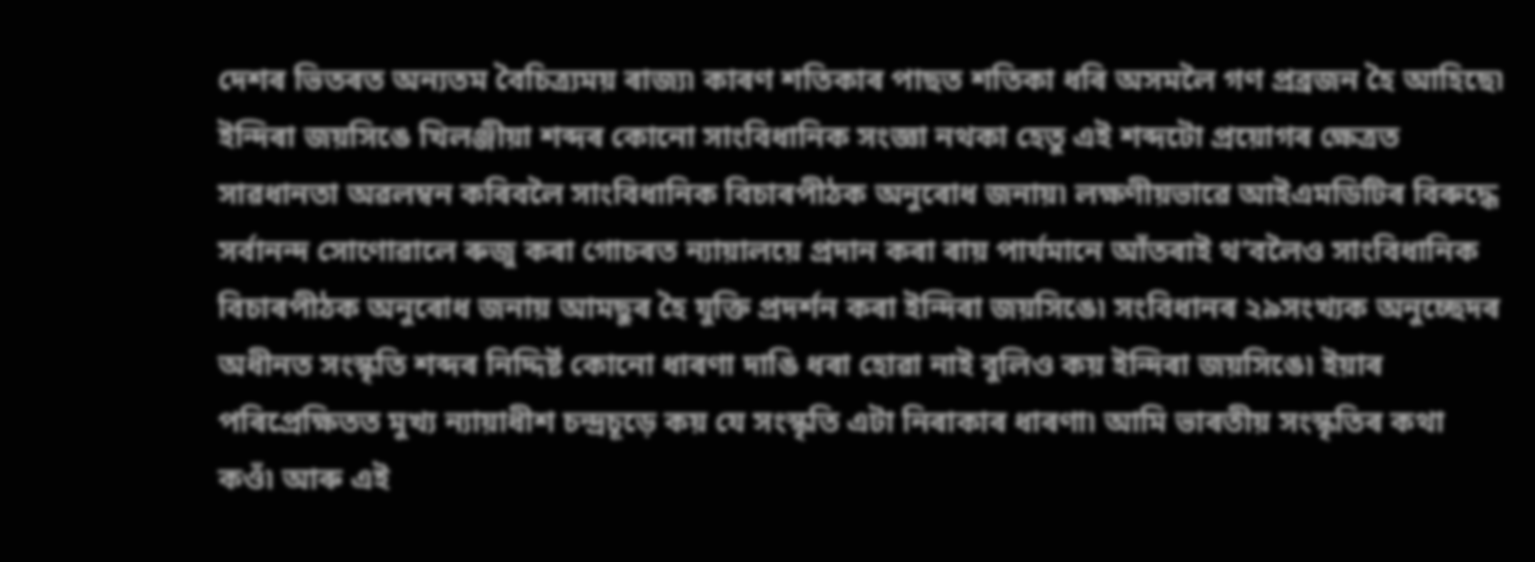দেশৰ ভিতৰত অন্যতম বৈচিত্ৰ্যময় ৰাজ্য৷ কাৰণ শতিকাৰ পাছত শতিকা ধৰি অসমলৈ গণ প্ৰব্ৰজন হৈ আহিছে৷ ইন্দিৰা জয়সিঙে খিলঞ্জীয়া শব্দৰ কোনো সাংবিধানিক সংজ্ঞা নথকা হেতু এই শব্দটো প্ৰয়োগৰ ক্ষেত্ৰত সাৱধানতা অৱলম্বন কৰিবলৈ সাংবিধানিক বিচাৰপীঠক অনুৰোধ জনায়৷ লক্ষণীয়ভাৱে আইএমডিটিৰ বিৰুদ্ধে সৰ্বানন্দ সোণোৱালে ৰুজু কৰা গোচৰত ন্যায়ালয়ে প্ৰদান কৰা ৰায় পাৰ্যমানে আঁতৰাই থ’বলৈও সাংবিধানিক বিচাৰপীঠক অনুৰোধ জনায় আমছুৰ হৈ যুক্তি প্ৰদৰ্শন কৰা ইন্দিৰা জয়সিঙে৷ সংবিধানৰ ২৯সংখ্যক অনুচ্ছেদৰ অধীনত সংস্কৃতি শব্দৰ নিদ্দিৰ্ষ্ট কোনো ধাৰণা দাঙি ধৰা হোৱা নাই বুলিও কয় ইন্দিৰা জয়সিঙে৷ ইয়াৰ পৰিপ্ৰেক্ষিতত মুখ্য ন্যায়াধীশ চন্দ্ৰচূড়ে কয় যে সংস্কৃতি এটা নিৰাকাৰ ধাৰণা৷ আমি ভাৰতীয় সংস্কৃতিৰ কথা কওঁ৷ আৰু এই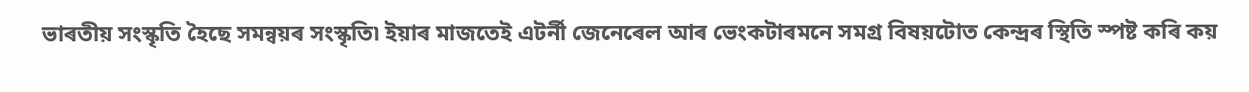ভাৰতীয় সংস্কৃতি হৈছে সমন্বয়ৰ সংস্কৃতি৷ ইয়াৰ মাজতেই এটৰ্নী জেনেৰেল আৰ ভেংকটাৰমনে সমগ্ৰ বিষয়টোত কেন্দ্ৰৰ স্থিতি স্পষ্ট কৰি কয়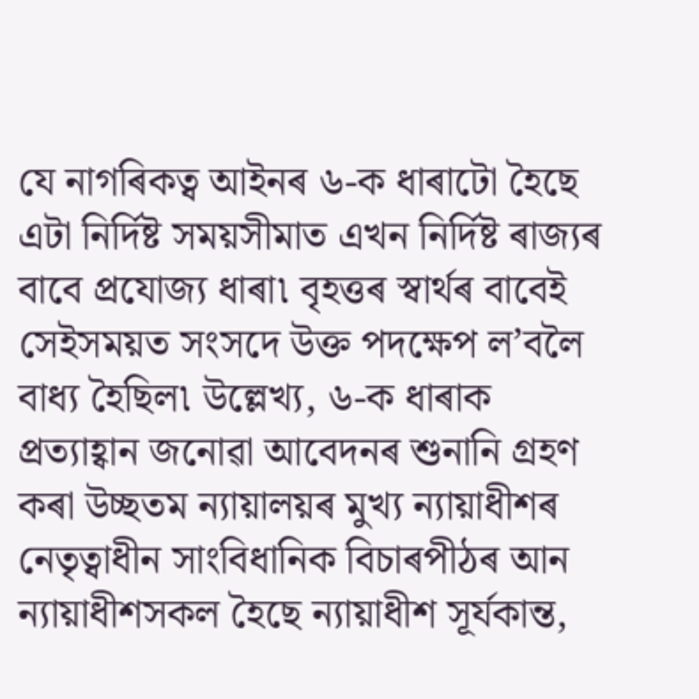যে নাগৰিকত্ব আইনৰ ৬-ক ধাৰাটো হৈছে এটা নিৰ্দিষ্ট সময়সীমাত এখন নিৰ্দিষ্ট ৰাজ্যৰ বাবে প্ৰযোজ্য ধাৰা৷ বৃহত্তৰ স্বাৰ্থৰ বাবেই সেইসময়ত সংসদে উক্ত পদক্ষেপ ল’বলৈ বাধ্য হৈছিল৷ উল্লেখ্য, ৬-ক ধাৰাক প্ৰত্যাহ্বান জনোৱা আবেদনৰ শুনানি গ্ৰহণ কৰা উচ্ছতম ন্যায়ালয়ৰ মুখ্য ন্যায়াধীশৰ নেতৃত্বাধীন সাংবিধানিক বিচাৰপীঠৰ আন ন্যায়াধীশসকল হৈছে ন্যায়াধীশ সূৰ্যকান্ত,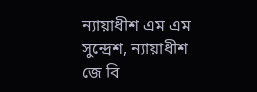ন্যায়াধীশ এম এম সুন্দ্ৰেশ, ন্যায়াধীশ জে বি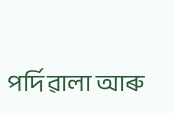পৰ্দিৱালা আৰু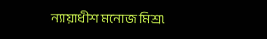ন্যায়াধীশ মনোজ মিশ্ৰ৷